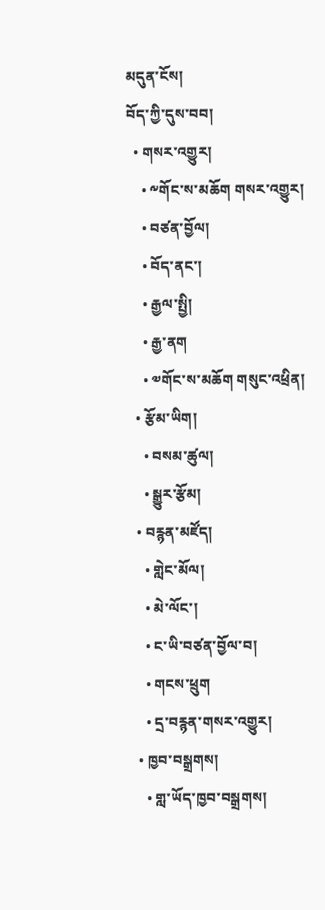མདུན་ངོས།
བོད་ཀྱི་དུས་བབ།
  • གསར་འགྱུར།
    • ༸གོང་ས་མཆོག གསར་འགྱུར།
    • བཙན་བྱོལ།
    • བོད་ནང་།
    • རྒྱལ་སྤྱི།
    • རྒྱ་ནག
    • ༧གོང་ས་མཆོག གསུང་འཕྲིན།
  • རྩོམ་ཡིག།
    • བསམ་ཚུལ།
    • སྒྱུར་རྩོམ།
  • བརྙན་མཛོད།
    • གླེང་མོལ།
    • མེ་ལོང་།
    • ང་ཡི་བཙན་བྱོལ་བ།
    • གངས་ཕྲུག
    • དྲ་བརྙན་གསར་འགྱུར།
  • ཁྱབ་བསྒྲགས།
    • གླ་ཡོད་ཁྱབ་བསྒྲགས།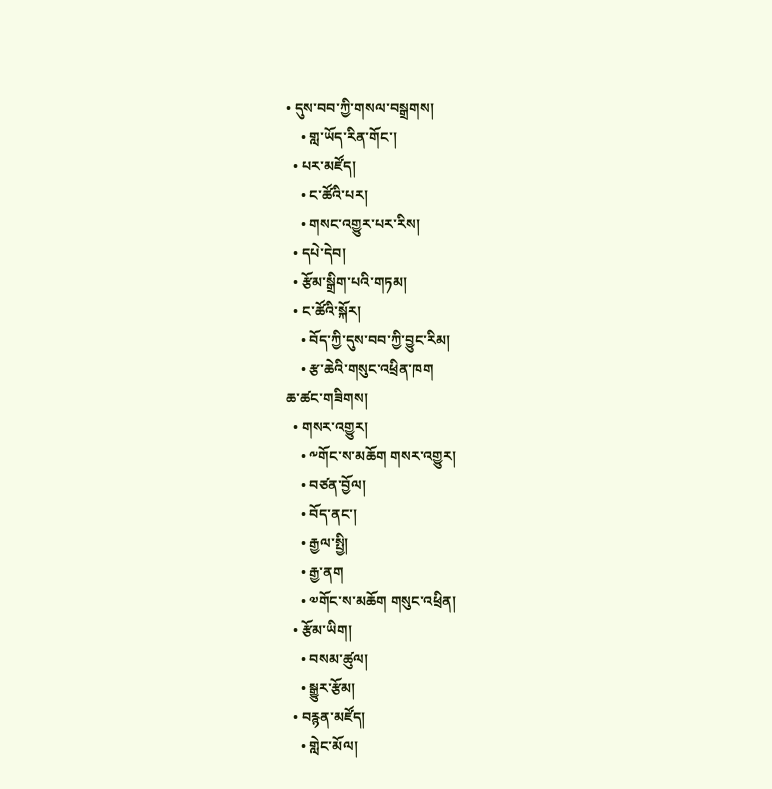• དུས་བབ་ཀྱི་གསལ་བསྒྲགས།
    • གླ་ཡོད་རིན་གོང་།
  • པར་མཛོད།
    • ང་ཚོའི་པར།
    • གསང་འགྱུར་པར་རིས།
  • དཔེ་དེབ།
  • རྩོམ་སྒྲིག་པའི་གཏམ།
  • ང་ཚོའི་སྐོར།
    • བོད་ཀྱི་དུས་བབ་ཀྱི་བྱུང་རིམ།
    • རྩ་ཆེའི་གསུང་འཕྲིན་ཁག
ཆ་ཚང་གཟིགས།
  • གསར་འགྱུར།
    • ༸གོང་ས་མཆོག གསར་འགྱུར།
    • བཙན་བྱོལ།
    • བོད་ནང་།
    • རྒྱལ་སྤྱི།
    • རྒྱ་ནག
    • ༧གོང་ས་མཆོག གསུང་འཕྲིན།
  • རྩོམ་ཡིག།
    • བསམ་ཚུལ།
    • སྒྱུར་རྩོམ།
  • བརྙན་མཛོད།
    • གླེང་མོལ།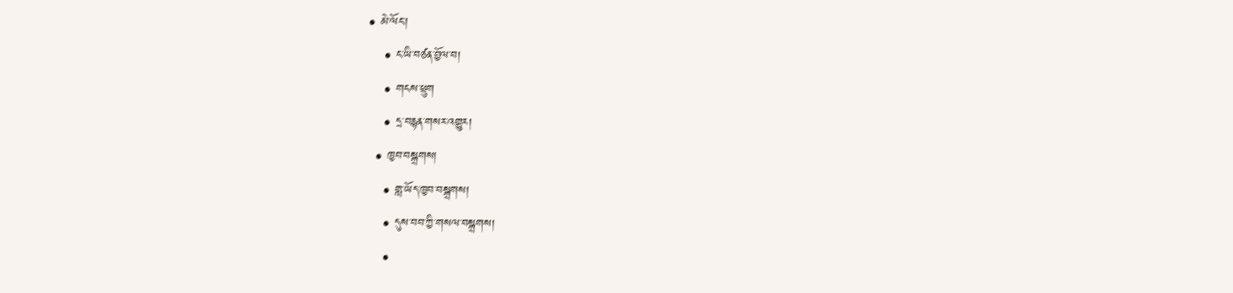• མེ་ལོང་།
    • ང་ཡི་བཙན་བྱོལ་བ།
    • གངས་ཕྲུག
    • དྲ་བརྙན་གསར་འགྱུར།
  • ཁྱབ་བསྒྲགས།
    • གླ་ཡོད་ཁྱབ་བསྒྲགས།
    • དུས་བབ་ཀྱི་གསལ་བསྒྲགས།
    •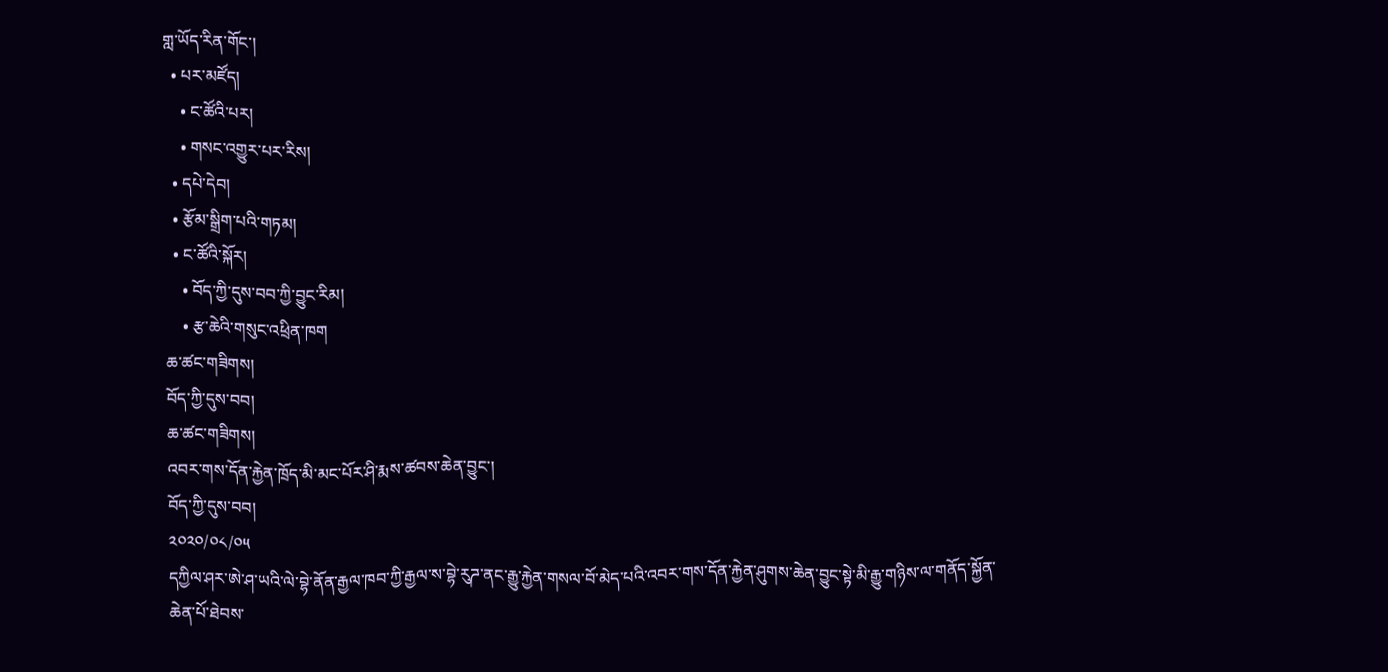གླ་ཡོད་རིན་གོང་།
  • པར་མཛོད།
    • ང་ཚོའི་པར།
    • གསང་འགྱུར་པར་རིས།
  • དཔེ་དེབ།
  • རྩོམ་སྒྲིག་པའི་གཏམ།
  • ང་ཚོའི་སྐོར།
    • བོད་ཀྱི་དུས་བབ་ཀྱི་བྱུང་རིམ།
    • རྩ་ཆེའི་གསུང་འཕྲིན་ཁག
ཆ་ཚང་གཟིགས།
བོད་ཀྱི་དུས་བབ།
ཆ་ཚང་གཟིགས།
འབར་གས་དོན་རྐྱེན་ཁྲོད་མི་མང་པོར་ཤི་རྨས་ཚབས་ཆེན་བྱུང་།
བོད་ཀྱི་དུས་བབ།
༢༠༢༠/༠༨/༠༥
དཀྱིལ་ཤར་ཨེ་ཤ་ཡའི་ལེ་བྷེ་ནོན་རྒྱལ་ཁབ་ཀྱི་རྒྱལ་ས་བྷེ་རུཌ་ནང་རྒྱུ་རྐྱེན་གསལ་བོ་མེད་པའི་འབར་གས་དོན་རྐྱེན་ཤུགས་ཆེན་བྱུང་སྟེ་མི་རྒྱུ་གཉིས་ལ་གནོད་སྐྱོན་ཆེན་པོ་ཐེབས་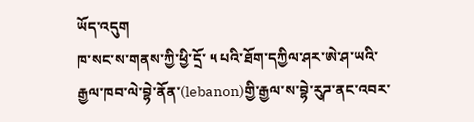ཡོད་འདུག
ཁ་སང་ས་གནས་ཀྱི་ཕྱི་དྲོ་ ༥ པའི་ཐོག་དཀྱིལ་ཤར་ཨེ་ཤ་ཡའི་རྒྱལ་ཁབ་ལེ་བྷེ་ནོན་(lebanon)གྱི་རྒྱལ་ས་བྷེ་རུཌ་ནང་འབར་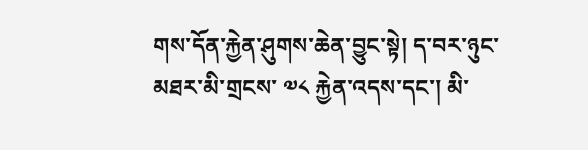གས་དོན་རྐྱེན་ཤུགས་ཆེན་བྱུང་སྟེ། ད་བར་ཉུང་མཐར་མི་གྲངས་ ༧༨ རྐྱེན་འདས་དང་། མི་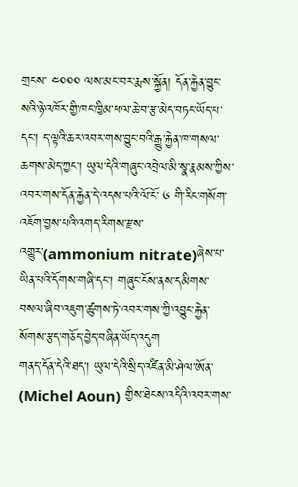གྲངས་ ༤༠༠༠ ལས་མང་བར་རྨས་སྐྱོན། དོན་རྐྱེན་བྱུང་སའི་ཉེ་འཁོར་གྱི་ཁང་ཁྱིམ་ཕལ་ཆེ་བ་རྩ་མེད་བཏང་ཡོད་པ་དང་། ད་ལྟའི་ཆར་འབར་གས་བྱུང་བའི་རྒྱུ་རྐྱེན་ཁ་གསལ་ཆགས་མེད་ཀྱང་། ཡུལ་དེའི་གཞུང་འབྲེལ་མི་སྣ་རྣམས་ཀྱིས་འབར་གས་དོན་རྐྱེན་དེ་འདས་པའི་ལོ་ངོ་ ༦ གི་རིང་གསོག་འཇོག་བྱས་པའི་འགད་རིགས་རྫས་འགྱུར་(ammonium nitrate)ཞེས་པ་ཡིན་པའི་དོགས་གཞི་དང་། གཞུང་ངོས་ནས་དམིགས་བསལ་ཞིབ་འཇུག་ཚུགས་ཏེ་འབར་གས་ཀྱི་འབྱུང་རྐྱེན་སོགས་རྩད་གཅོད་བྱེད་བཞིན་ཡོད་འདུག
གནད་དོན་དེའི་ཐད་། ཡུལ་དེའི་སྲིད་འཛིན་མི་ཤེལ་ཨོན་ (Michel Aoun) གྱིས་ཐེངས་འདིའི་འབར་གས་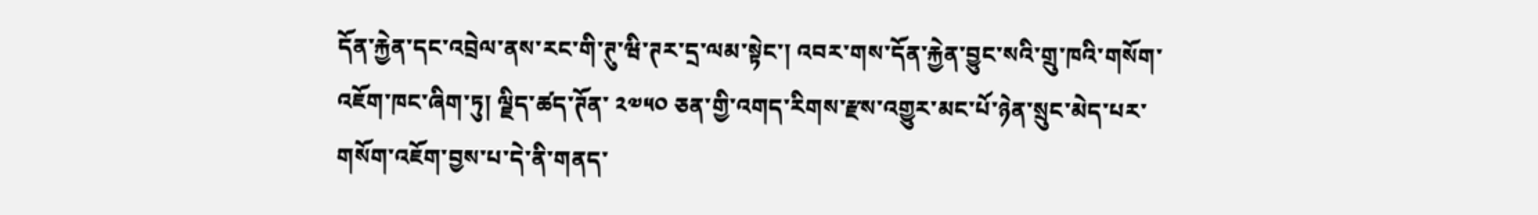དོན་རྐྱེན་དང་འབྲེལ་ནས་རང་གི་ཊུ་ཝི་ཊར་དྲ་ལམ་སྟེང་། འབར་གས་དོན་རྐྱེན་བྱུང་སའི་གྲུ་ཁའི་གསོག་འཇོག་ཁང་ཞིག་ཏུ། ལྗིད་ཚད་ཊོན་ ༢༧༥༠ ཅན་གྱི་འགད་རིགས་རྫས་འགྱུར་མང་པོ་ཉེན་སྲུང་མེད་པར་གསོག་འཇོག་བྱས་པ་དེ་ནི་གནད་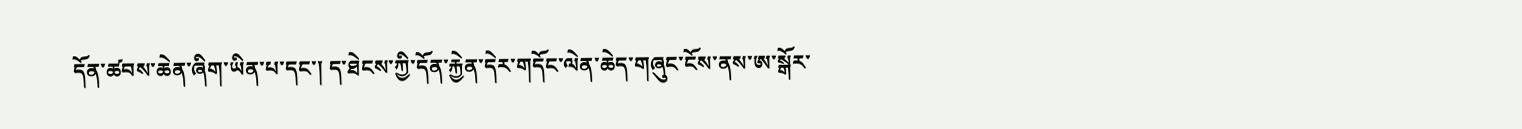དོན་ཚབས་ཆེན་ཞིག་ཡིན་པ་དང་། ད་ཐེངས་ཀྱི་དོན་རྐྱེན་དེར་གདོང་ལེན་ཆེད་གཞུང་ངོས་ནས་ཨ་སྒོར་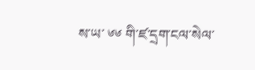ས་ཡ་ ༦༦ གི་ཛ་དྲག་ངལ་སེལ་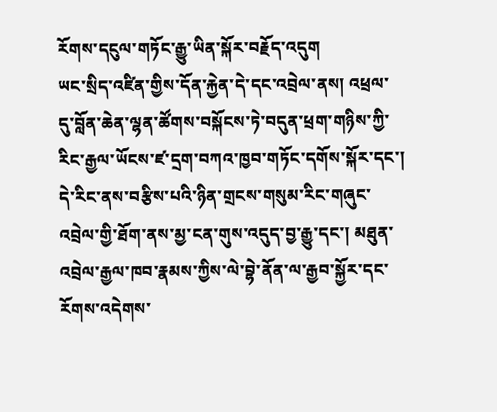རོགས་དངུལ་གཏོང་རྒྱུ་ཡིན་སྐོར་བརྗོད་འདུག
ཡང་སྲིད་འཛིན་གྱིས་དོན་རྐྱེན་དེ་དང་འབྲེལ་ནས། འཕྲལ་དུ་བློན་ཆེན་ལྷན་ཚོགས་བསྐོངས་ཏེ་བདུན་ཕྲག་གཉིས་ཀྱི་རིང་རྒྱལ་ཡོངས་ཛ་དྲག་བཀའ་ཁྱབ་གཏོང་དགོས་སྐོར་དང་། དེ་རིང་ནས་བརྩིས་པའི་ཉིན་གྲངས་གསུམ་རིང་གཞུང་འབྲེལ་གྱི་ཐོག་ནས་མྱ་ངན་གུས་འདུད་བྱ་རྒྱུ་དང་། མཐུན་འབྲེལ་རྒྱལ་ཁབ་རྣམས་ཀྱིས་ལེ་བྷེ་ནོན་ལ་རྒྱབ་སྐྱོར་དང་རོགས་འདེགས་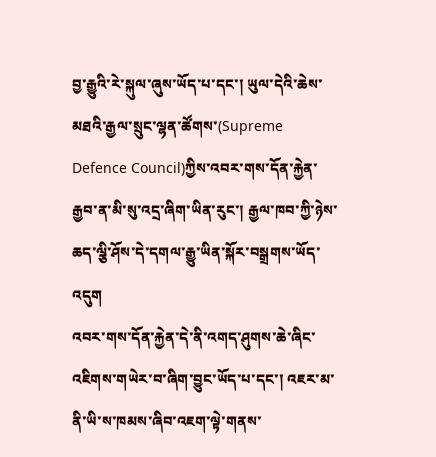བྱ་རྒྱུའི་རེ་སྐུལ་ཞུས་ཡོད་པ་དང་། ཡུལ་དེའི་ཆེས་མཐའི་རྒྱལ་སྲུང་ལྷན་ཚོགས་(Supreme Defence Council)ཀྱིས་འབར་གས་དོན་རྐྱེན་རྒྱབ་ན་མི་སུ་འདྲ་ཞིག་ཡིན་རུང་། རྒྱལ་ཁབ་ཀྱི་ཉེས་ཆད་ལྕི་ཤོས་དེ་དགལ་རྒྱུ་ཡིན་སྐོར་བསྒྲགས་ཡོད་འདུག
འབར་གས་དོན་རྐྱེན་དེ་ནི་འགད་ཤུགས་ཆེ་ཞིང་འཇིགས་གཡེར་བ་ཞིག་བྱུང་ཡོད་པ་དང་། འཇར་མ་ནི་ཡི་ས་ཁམས་ཞིབ་འཇག་ལྟེ་གནས་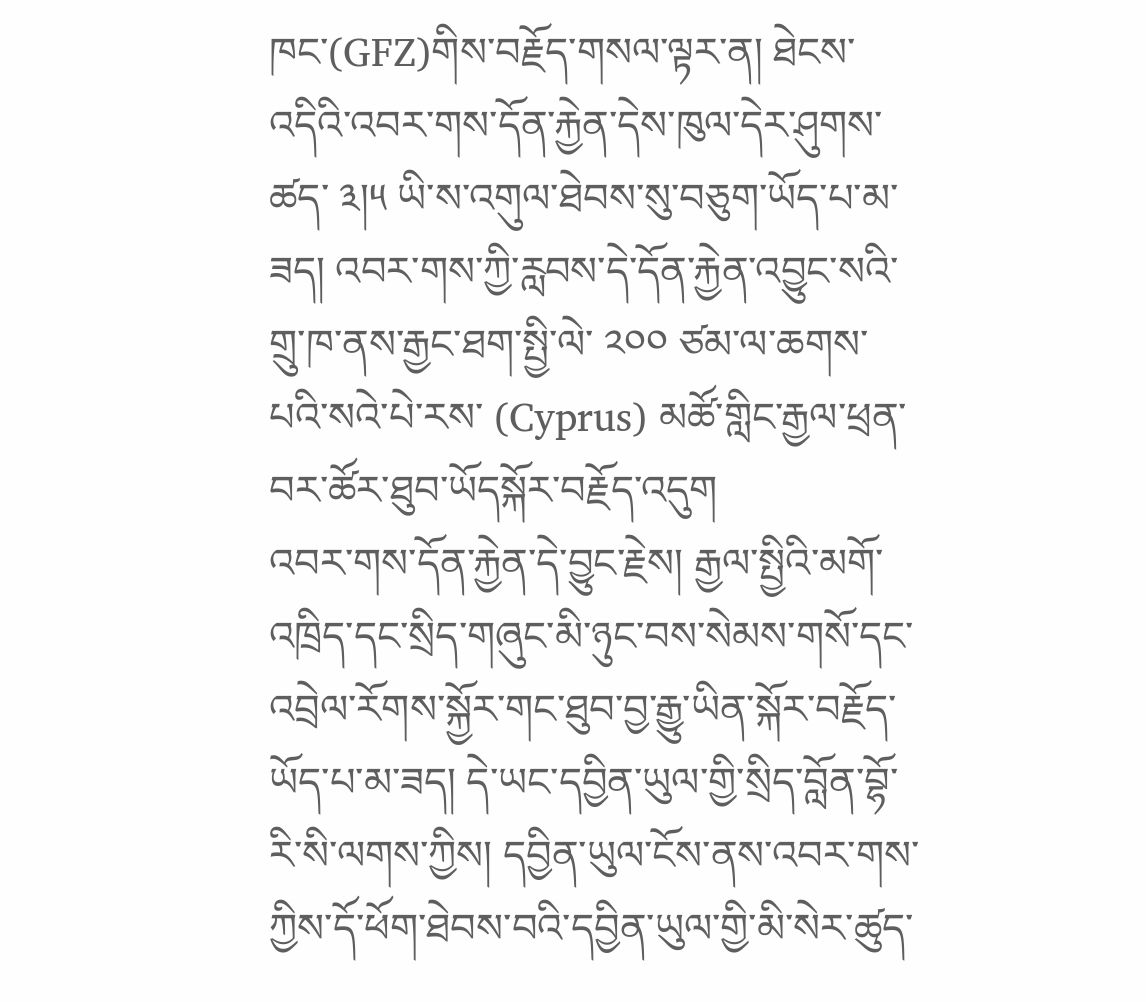ཁང་(GFZ)གིས་བརྗོད་གསལ་ལྟར་ན། ཐེངས་འདིའི་འབར་གས་དོན་རྐྱེན་དེས་ཁུལ་དེར་ཤུགས་ཚད་ ༣།༥ ཡི་ས་འགུལ་ཐེབས་སུ་བཅུག་ཡོད་པ་མ་ཟད། འབར་གས་ཀྱི་རླབས་དེ་དོན་རྐྱེན་འབྱུང་སའི་གྲུ་ཁ་ནས་རྒྱང་ཐག་སྤྱི་ལེ་ ༢༠༠ ཙམ་ལ་ཆགས་པའི་སའེ་པེ་རས་ (Cyprus) མཚོ་གླིང་རྒྱལ་ཕྲན་བར་ཚོར་ཐུབ་ཡོདསྐོར་བརྗོད་འདུག
འབར་གས་དོན་རྐྱེན་དེ་བྱུང་རྗེས། རྒྱལ་སྤྱིའི་མགོ་འཁྲིད་དང་སྲིད་གཞུང་མི་ཉུང་བས་སེམས་གསོ་དང་འབྲེལ་རོགས་སྐྱོར་གང་ཐུབ་བྱ་རྒྱུ་ཡིན་སྐོར་བརྗོད་ཡོད་པ་མ་ཟད། དེ་ཡང་དབྱིན་ཡུལ་གྱི་སྲིད་བློན་བྷོ་རི་སི་ལགས་ཀྱིས། དབྱིན་ཡུལ་ངོས་ནས་འབར་གས་ཀྱིས་དོ་ཕོག་ཐེབས་བའི་དབྱིན་ཡུལ་གྱི་མི་སེར་ཚུད་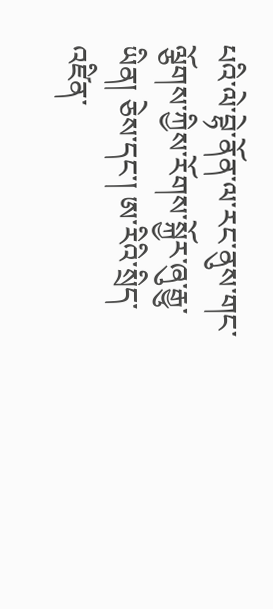པའི་ལེ་བྷེ་ནོན་ལ་རང་ནུས་གང་ལྕོགས་ཀྱིས་རོགས་སྐྱོར་ཞུ་རྒྱུ་ཡིན། ཅེས་དང་། ཨ་རིའི་སྲིད་འཛིན་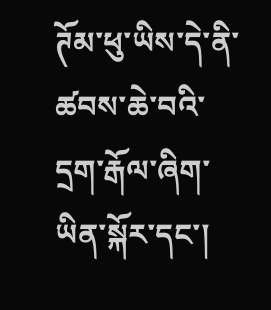ཊོམ་ཕུ་ཡིས་དེ་ནི་ཚབས་ཆེ་བའི་དྲག་རྒོལ་ཞིག་ཡིན་སྐོར་དང་།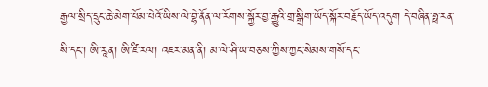རྒྱལ་སྲིད་དྲུང་ཆེ་མེག་པོམ་པེའོ་ཡིས་ལེ་བྷེ་ནོན་ལ་རོགས་སྐྱོར་བྱ་རྒྱུའི་གྲ་སྒྲིག་ཡོད་སྐོར་བརྗོད་ཡོད་འདུག དེ་བཞིན་ཧྥ་རན་སི་དང་། ཨི་རཱན། ཨི་ཛི་རལ། འཇར་མན་ནི། མ་ལེ་ཤི་ཡ་བཅས་ཀྱིས་ཀྱང་སེམས་གསོ་དང་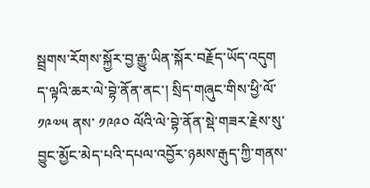སྦྲགས་རོགས་སྐྱོར་བྱ་རྒྱུ་ཡིན་སྐོར་བརྗོད་ཡོད་འདུག
ད་ལྟའི་ཆར་ལེ་བྷེ་ནོན་ནང་། སྲིད་གཞུང་གིས་ཕྱི་ལོ་ ༡༩༧༥ ནས་ ༡༩༩༠ ལོའི་ལེ་བྷེ་ནོན་སྡེ་གཟར་རྗེས་སུ་བྱུང་མྱོང་མེད་པའི་དཔལ་འབྱོར་ཉམས་རྒུད་ཀྱི་གནས་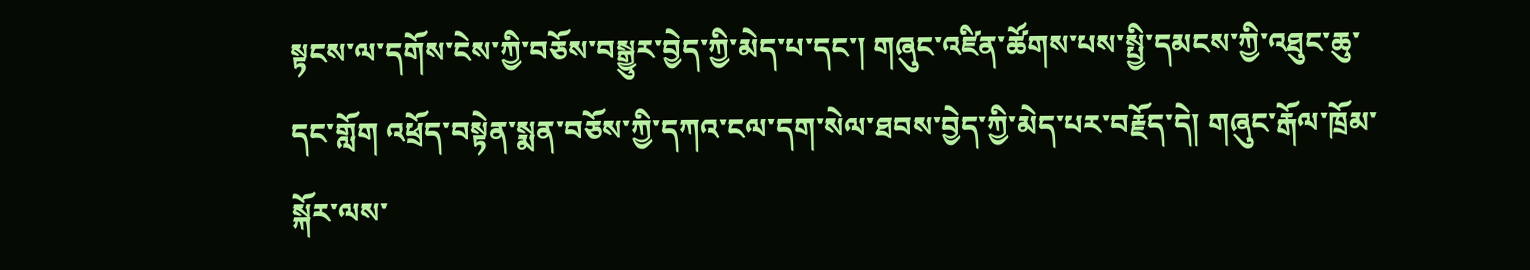སྟངས་ལ་དགོས་ངེས་ཀྱི་བཅོས་བསྒྱུར་བྱེད་ཀྱི་མེད་པ་དང་། གཞུང་འཛིན་ཚོགས་པས་སྤྱི་དམངས་ཀྱི་འཐུང་ཆུ་དང་གློག འཕྲོད་བསྟེན་སྨན་བཅོས་ཀྱི་དཀའ་ངལ་དག་སེལ་ཐབས་བྱེད་ཀྱི་མེད་པར་བརྗོད་དེ། གཞུང་རྒོལ་ཁྲོམ་སྐོར་ལས་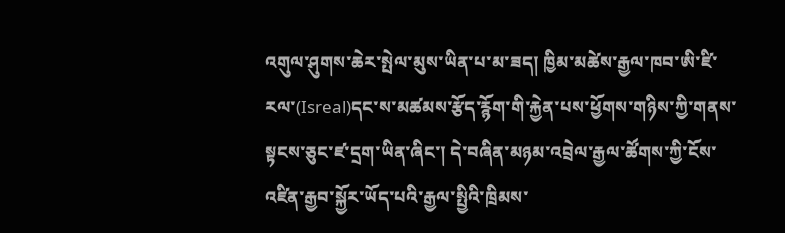འགུལ་ཤུགས་ཆེར་སྤེལ་མུས་ཡིན་པ་མ་ཟད། ཁྱིམ་མཚེས་རྒྱལ་ཁབ་ཨི་ཛི་རལ་(Isreal)དང་ས་མཚམས་རྩོད་རྙོག་གི་རྐྱེན་པས་ཕྱོགས་གཉིས་ཀྱི་གནས་སྟངས་ཅུང་ཛ་དྲག་ཡིན་ཞིང་། དེ་བཞིན་མཉམ་འབྲེལ་རྒྱལ་ཚོགས་ཀྱི་ངོས་འཛིན་རྒྱབ་སྐྱོར་ཡོད་པའི་རྒྱལ་སྤྱིའི་ཁྲིམས་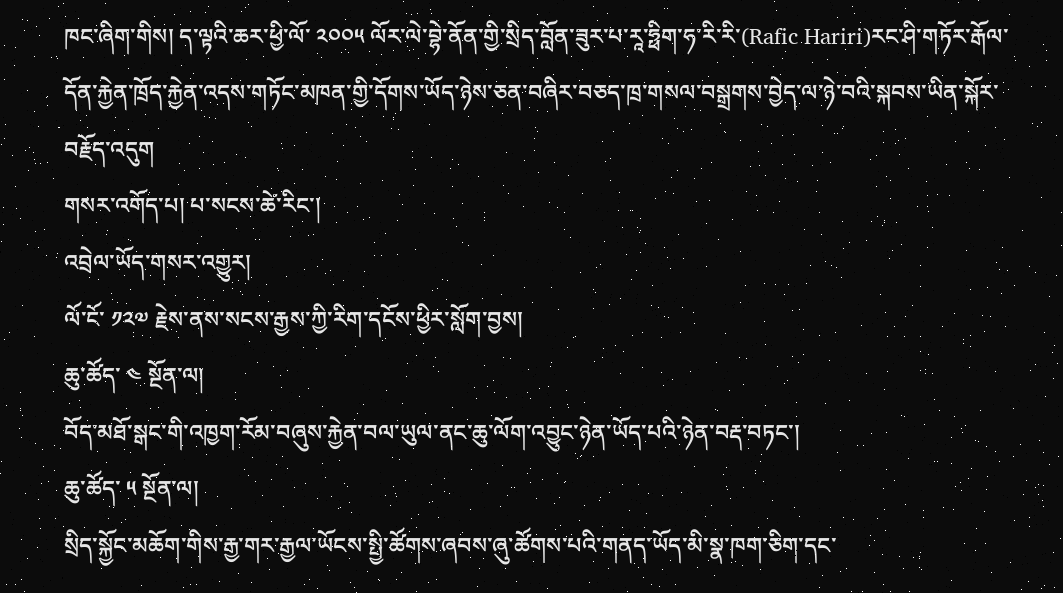ཁང་ཞིག་གིས། ད་ལྟའི་ཆར་ཕྱི་ལོ་ ༢༠༠༥ ལོར་ལེ་བྷེ་ནོན་གྱི་སྲིད་བློན་ཟུར་པ་རཱ་ཧྥིག་ཧ་རི་རི་(Rafic Hariri)རང་ཤི་གཏོར་རྒོལ་དོན་རྐྱེན་ཁྲོད་རྐྱེན་འདས་གཏོང་མཁན་གྱི་དོགས་ཡོད་ཉེས་ཅན་བཞིར་བཅད་ཁྲ་གསལ་བསྒྲགས་བྱེད་ལ་ཉེ་བའི་སྐབས་ཡིན་སྐོར་བརྗོད་འདུག
གསར་འགོད་པ། པ་སངས་ཚེ་རིང་།
འབྲེལ་ཡོད་གསར་འགྱུར།
ལོ་ངོ་ ༡༢༧ རྗེས་ནས་སངས་རྒྱས་ཀྱི་རིག་དངོས་ཕྱིར་སློག་བྱས།
ཆུ་ཚོད་ ༤ སྔོན་ལ།
བོད་མཐོ་སྒང་གི་འཁྱག་རོམ་བཞུས་རྐྱེན་བལ་ཡུལ་ནང་ཆུ་ལོག་འབྱུང་ཉེན་ཡོད་པའི་ཉེན་བརྡ་བཏང་།
ཆུ་ཚོད་ ༥ སྔོན་ལ།
སྲིད་སྐྱོང་མཆོག་གིས་རྒྱ་གར་རྒྱལ་ཡོངས་སྤྱི་ཚོགས་ཞབས་ཞུ་ཚོགས་པའི་གནད་ཡོད་མི་སྣ་ཁག་ཅིག་དང་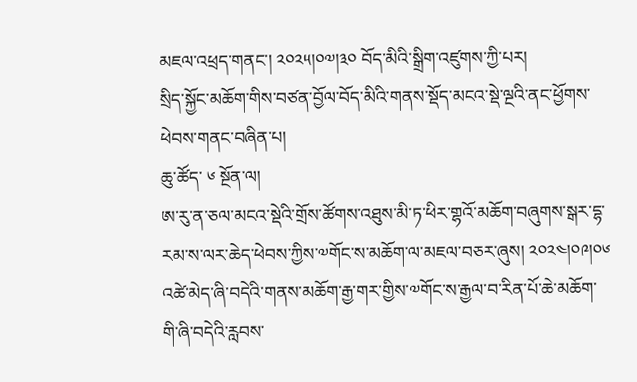མཇལ་འཕྲད་གནང་། ༢༠༢༥།༠༧།༣༠ བོད་མིའི་སྒྲིག་འཛུགས་ཀྱི་པར།
སྲིད་སྐྱོང་མཆོག་གིས་བཙན་བྱོལ་བོད་མིའི་གནས་སྡོད་མངའ་སྡེ་ལྔའི་ནང་ཕྱོགས་ཕེབས་གནང་བཞིན་པ།
ཆུ་ཚོད་ ༦ སྔོན་ལ།
ཨ་རུ་ན་ཅལ་མངའ་སྡེའི་གྲོས་ཚོགས་འཐུས་མི་ཏ་ཕིར་གྷའོ་མཆོག་བཞུགས་སྒར་དྷ་རམ་ས་ལར་ཆེད་ཕེབས་ཀྱིས་༧གོང་ས་མཆོག་ལ་མཇལ་བཅར་ཞུས། ༢༠༢༤།༠༩།༠༦
འཚེ་མེད་ཞི་བདེའི་གནས་མཆོག་རྒྱ་གར་གྱིས་༧གོང་ས་རྒྱལ་བ་རིན་པོ་ཆེ་མཆོག་གི་ཞི་བདེའི་རླབས་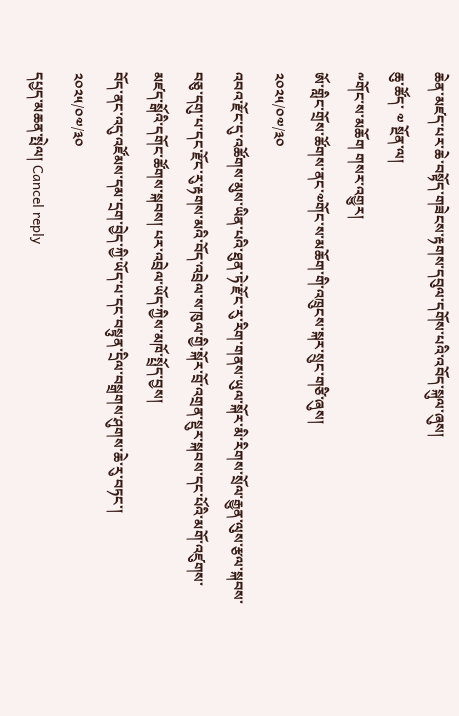ཆེན་མཛད་པར་ཆེ་བསྟོད་གཟེངས་རྟགས་དབུལ་དགོས་པའི་འབོད་སྐུལ་ཞུས།
ཆུ་ཚོད་ ༧ སྔོན་ལ།
༸གོང་ས་མཆོག གསར་འགྱུར།
ཨོ་གླིང་གྲོས་ཚོགས་ནང་༧གོང་ས་མཆོག་གི་འཁྲུངས་སྐར་སྲུང་གཙི་ཞུས།
༢༠༢༥/༠༧/༣༠
འབའ་རྫོང་དུ་འཚོགས་མུས་ཡིན་པའི་ཐུན་ཏེ་རྫོང་རུ་རིག་གནས་ཡུལ་སྐོར་མི་རིགས་སྲོལ་རྒྱུན་ལུས་རྩལ་སྐབས་བཅུ་དགུ་པ་དང་རྫོང་རུ་རྟགས་མའི་བོད་འབྲེལ་ས་ཁུལ་གྱི་སྐོར་བྲོ་འགྲན་སྡུར་སྐབས་དང་པོའི་མགོ་འཛུགས་མཛད་སྒོའི་དགོང་ཚོགས་སྐབས། པར་འབྲེལ་ཡོད་ཀྱིས་མཁོ་སྤྲོད་བྱས།
བོད་ནང་འདུ་འཛོམས་དམ་དྲག་བྱེད་ཀྱི་ཡོད་པ་དང་བསྟུན་དྲིལ་བསྒྲགས་ཤུགས་ཆེ་རུ་བཏང་།
༢༠༢༥/༠༧/༣༠
དཔྱད་མཆན་སྤེལ། Cancel reply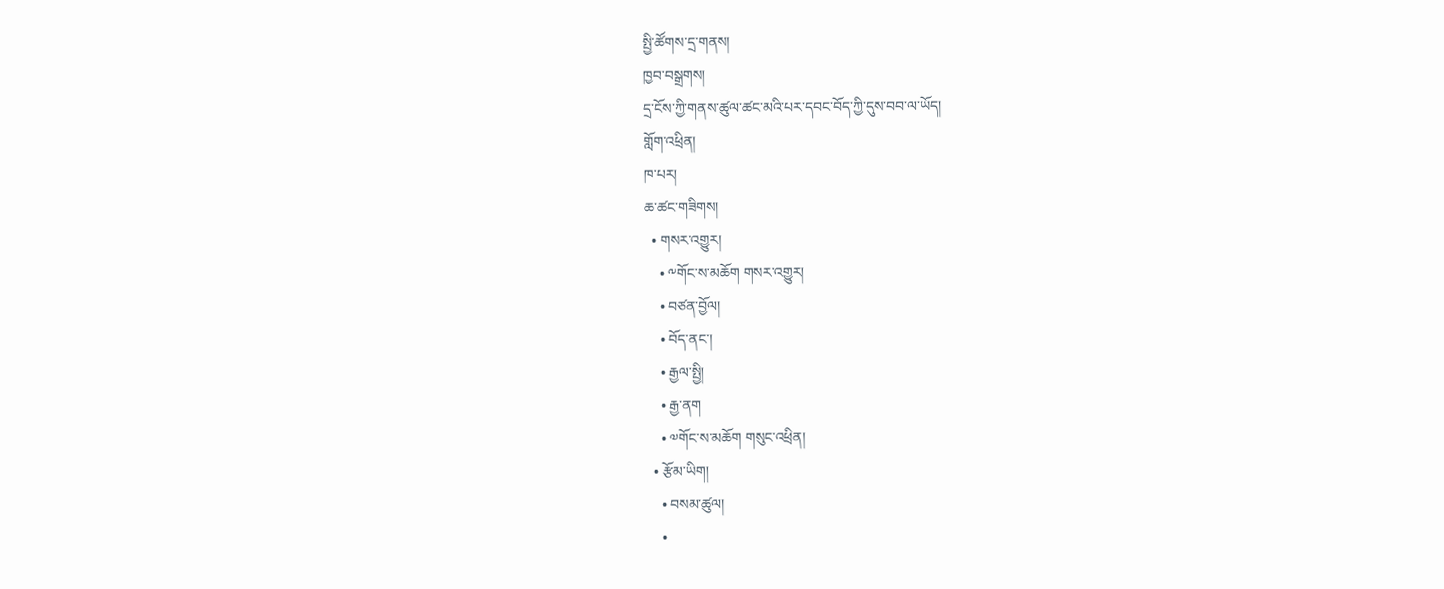སྤྱི་ཚོགས་དྲ་གནས།
ཁྱབ་བསྒྲགས།
དྲ་ངོས་ཀྱི་གནས་ཚུལ་ཚང་མའི་པར་དབང་བོད་ཀྱི་དུས་བབ་ལ་ཡོད།
གློག་འཕྲིན།
ཁ་པར།
ཆ་ཚང་གཟིགས།
  • གསར་འགྱུར།
    • ༸གོང་ས་མཆོག གསར་འགྱུར།
    • བཙན་བྱོལ།
    • བོད་ནང་།
    • རྒྱལ་སྤྱི།
    • རྒྱ་ནག
    • ༧གོང་ས་མཆོག གསུང་འཕྲིན།
  • རྩོམ་ཡིག།
    • བསམ་ཚུལ།
    •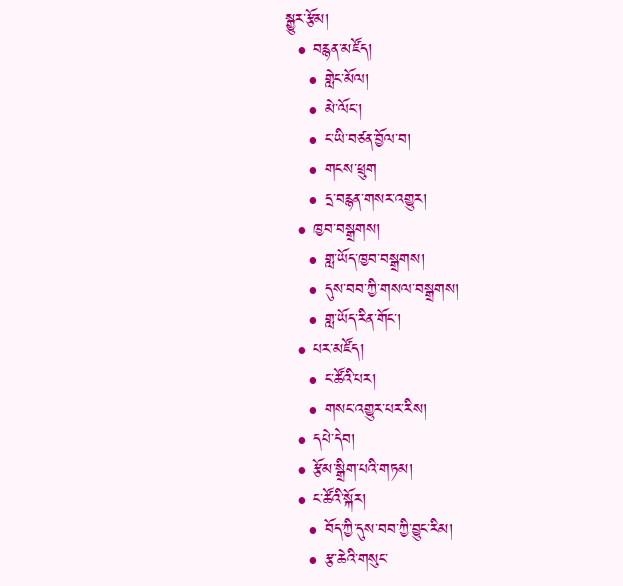སྒྱུར་རྩོམ།
  • བརྙན་མཛོད།
    • གླེང་མོལ།
    • མེ་ལོང་།
    • ང་ཡི་བཙན་བྱོལ་བ།
    • གངས་ཕྲུག
    • དྲ་བརྙན་གསར་འགྱུར།
  • ཁྱབ་བསྒྲགས།
    • གླ་ཡོད་ཁྱབ་བསྒྲགས།
    • དུས་བབ་ཀྱི་གསལ་བསྒྲགས།
    • གླ་ཡོད་རིན་གོང་།
  • པར་མཛོད།
    • ང་ཚོའི་པར།
    • གསང་འགྱུར་པར་རིས།
  • དཔེ་དེབ།
  • རྩོམ་སྒྲིག་པའི་གཏམ།
  • ང་ཚོའི་སྐོར།
    • བོད་ཀྱི་དུས་བབ་ཀྱི་བྱུང་རིམ།
    • རྩ་ཆེའི་གསུང་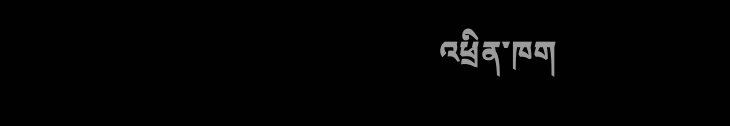འཕྲིན་ཁག